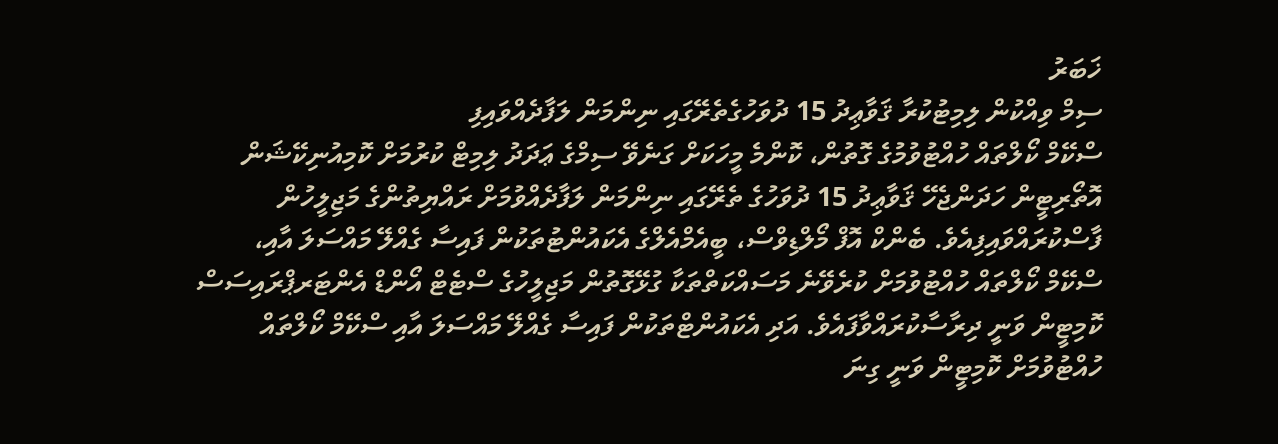ޚަބަރު
ސިމް ވިއްކުން ލިމިޓުކުރާ ޤަވާޢިދު 15 ދުވަހުގެތެރޭގައި ނިންމަން ލަފާދެއްވައިފި
ސްކޭމް ކޯލްތައް ހުއްޓުވުމުގެ ގޮތުން، ކޮންމެ މީހަކަށް ގަނެވޭ ސިމްގެ ޢަދަދު ލިމިޓް ކުރުމަށް ކޮމިއުނިކޭޝަން އޮތޯރިޓީން ހަދަންޖެހޭ ޤަވާޢިދު 15 ދުވަހުގެ ތެރޭގައި ނިންމަން ލަފާދެއްވުމަށް ރައްޔިތުންގެ މަޖިލީހުން ފާސްކުރައްވައިފިއެވެ. ބެންކް އޮފް މޯލްޑިވްސް، ބީއެމްއެލްގެ އެކައުންޓުތަކުން ފައިސާ ގެއްލޭ މައްސަލަ އާއި، ސްކޭމް ކޯލްތައް ހުއްޓުވުމަށް ކުރެވޭނެ މަސައްކަތްތަކާ ގުޅޭގޮތުން މަޖިލީހުގެ ސްޓެޓް އޯންޑް އެންޓަރޕްރައިސަސް ކޮމިޓީން ވަނީ ދިރާސާކުރައްވާފައެވެ. އަދި އެކައުންޓްތަކުން ފައިސާ ގެއްލޭ މައްސަލަ އާއި ސްކޭމް ކޯލްތައް ހުއްޓުވުމަށް ކޮމިޓީން ވަނީ ގިނަ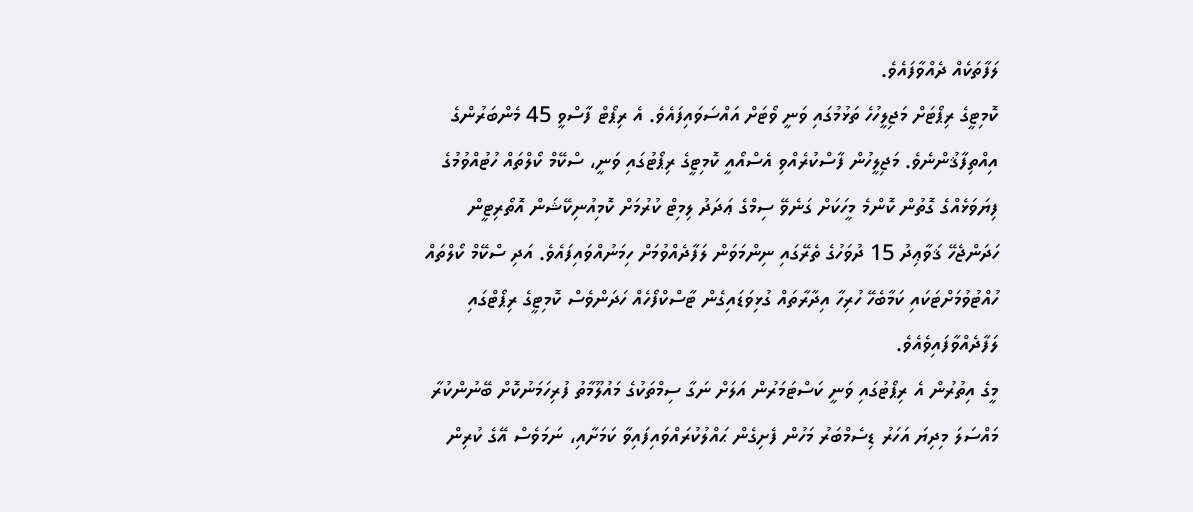ލަފާތަކެއް ދެއްވާފައެވެ.
ކޮމިޓީގެ ރިޕޯޓަށް މަޖިލީހުހެ ތަޅުމުގައި ވަނީ ވޯޓަށް އައްސަވައިފައެވެ. އެ ރިޕޯޓް ފާސްވީ 45 މެންބަރުންގެ އިއްތިފާޤުންނެވެ. މަޖިލީހުން ފާސްކުރެއްވި އެސްއޯއީ ކޮމިޓީގެ ރިޕޯޓުގައި ވަނީ، ސްކޭމް ކޯލްތައް ހުޓުއްވުމުގެ ފިޔަވަޅެއްގެ ގޮތުން ކޮންމެ މީހަކަށް ގަނެވޭ ސިމްގެ ޢަދަދު ލިމިޓް ކުރުމަށް ކޮމިއުނިކޭޝަން އޮތޯރިޓީން ހަދަންޖެހޭ ޤަވާޢިދު 15 ދުވަހުގެ ތެރޭގައި ނިންމަވަން ލަފާދެއްވުމަށް ހިމަނުއްވައިފައެވެ. އަދި ސްކޭމް ކޯލްތައް ހުއްޓުވުމަށްޓަކައި ކަމާބެހޭ ހުރިހާ އިދާރާތައް ގުޅިވަޑައިގެން ޓާސްކްފޯހެއް ހަދަންވެސް ކޮމިޓީގެ ރިޕޯޓްގައި ލަފާދެއްވާފައިވެއެވެ.
މީގެ އިތުރުން އެ ރިޕޯޓުގައި ވަނީ ކަސްޓަމަރުން އަލަށް ނަގާ ސިމްތަކުގެ މައުލޫމާތު ފުރިހަމަނުކޮށް ބޭނުންކުރާ މައްސަލަ މިދިޔަ އަހަރު ޑިސެމްބަރު މަހުން ފެށިގެން ޙައްލުކުރައްވައިފައިވާ ކަމަށާއި، ނަމަވެސް އޭގެ ކުރިން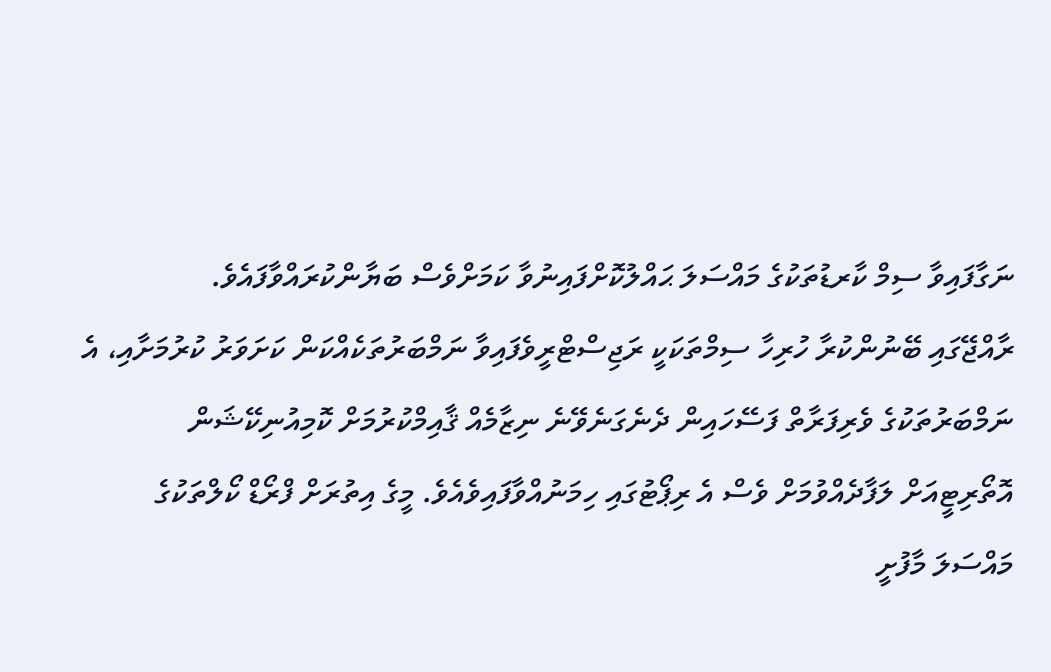ނަގާފައިވާ ސިމް ކާރޑުތަކުގެ މައްސަލަ ޙައްލުކޮށްފައިނުވާ ކަމަށްވެސް ބަޔާންކުރައްވާފައެވެ.
ރާއްޖޭގައި ބޭނުންކުރާ ހުރިހާ ސިމްތަކަކީ ރަޖިސްޓްރީވެފައިވާ ނަމްބަރުތަކެއްކަން ކަށަވަރު ކުރުމަށާއި، އެ ނަމްބަރުތަކުގެ ވެރިފަރާތް ފަސޭހައިން ދެނެގަނެވޭނެ ނިޒާމެއް ޤާއިމްކުރުމަށް ކޮމިއުނިކޭޝަން އޮތޯރިޓީއަށް ލަފާދެއްވުމަށް ވެސް އެ ރިޕޯޓުގައި ހިމަނުއްވާފައިވެއެވެ. މީގެ އިތުރަށް ފްރޯޑް ކޯލްތަކުގެ މައްސަލަ މާފުށީ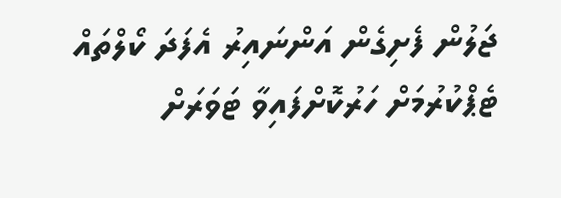ޖަލުން ފެށިގެން އަންނައިރު އެފަދަ ކޯލްތައް ޓެޕްކުރުމަށް ހަރުކޮށްފައިވާ ޓަވަރަށް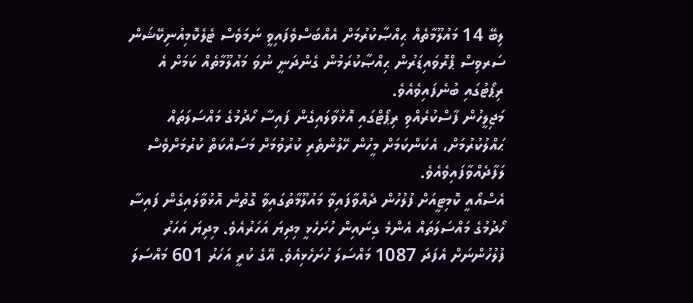ލިބޭ 14 މައުލޫމާތެއް ޙިއްޞާކުރުމަށް އެއްބަސްވެފައިވީ ނަމަވެސް ޓެލެކޮމިއުނިކޭޝަން ސަރވިސް ޕްރޮވައިޑަރުން ޙިއްޞާކުރަމުން ގެންދަނީ ނުވަ މައުލޫމާތެއް ކަމަށް އެ ރިޕޯޓުގައި ބުނެފައިވެއެވެ.
މަޖިލީހުން ފާސްކުރެއްވި ރިޕޯޓްގައި އޮޅުވާލައިގެން ފައިސާ ހޯދުމުގެ މައްސަލަތައް ޙައްލުކުރުމަށް، އެކަންކަމަށް މީހުން ހޭލުންތެރި ކުރުވުމަށް މަސައްކަތް ކުރުމަށްވެސް ލަފާދެއްވާފައިވެއެވެ.
އެސްއޯއީ ކޮމިޓީއަށް ފުލުހުން ދެއްވާފައިވާ މައުލޫމާތުގައިވާ ގޮތުން އޮޅުވާލައިގެން ފައިސާ ހޯދުމުގެ މައްސަލަތައް އެންމެ ގިނައިން ހުށަހެޅީ މިދިޔަ އަހަރުއެވެ. މިދިޔަ އަހަރު ފުލުހުންނަށް އެފަދަ 1087 މައްސަލަ ހުށަހެޅިއެވެ. އޭގެ ކުރީ އަހަރު 601 މައްސަލަ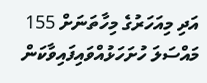އަދި މިއަހަރުގެ މިހާތަނަށް 155 މައްސަލަ ހުށަހަޅުއްވައިފައިވާކަން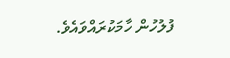ފުލުހުން ހާމަކުރައްވައެވެ.